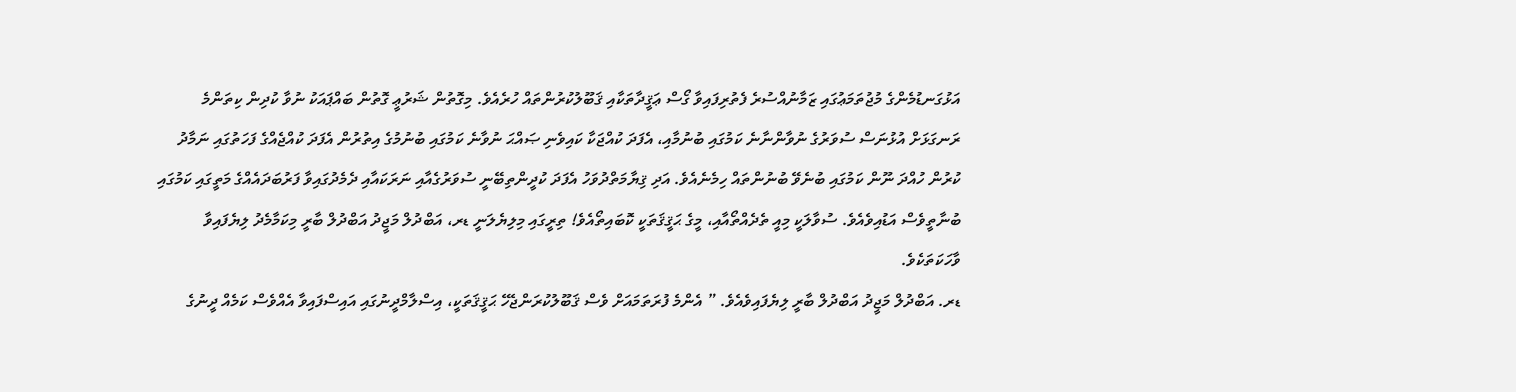އަޅުގަނޑުމެންގެ މުޖުތަމަޢުގައި ޒަމާނުއްސުރެ ފެތުރިފައިވާ ގޯސް ޢަޤީދާތަކާއި ޤަބޫލުކުރުންތައް ހުރެއެވެ. މިގޮތުން ޝަރުޢީ ގޮތުން ބައްޕައަކު ނުވާ ކުދިން ކިތަންމެ ރަނގަޅަށް އުޅުނަސް ސުވަރުގެ ނުވާންނާނެ ކަމުގައި ބުނުމާއި، އެފަދަ ކުއްޖަކާ ކައިވެނި ޞައްޙަ ނުވާނެ ކަމުގައި ބުނުމުގެ އިތުރުން އެފަދަ ކުއްޖެއްގެ ފަހަތުގައި ނަމާދު ކުރުން ހުއްދަ ނޫން ކަމުގައި ބުނެވޭ ބުނުންތައް ހިމެނެއެވެ. އަދި ޤިޔާމަތްދުވަހު އެފަދަ ކުދީންތިބޭނީ ސުވަރުގެއާއި ނަރަކައާއި ދެމެދުގައިވާ ފަރުބަދައެއްގެ މަތީގައި ކަމުގައި ބުނާތީވެސް އަޑުއިވެއެވެ. ސުވާލަކީ މިއީ ތެދެއްތޯއާއި، މީގެ ޙަޤީޤަތަކީ ކޮބައިތޯއެވެ! ތިރީގައި މިލިޔެލަނީ ޑރ، އަބްދުލް މަޖީދު އަބްދުލް ބާރީ މިކަމާމެދު ލިޔެފައިވާ ވާހަކަތަކެވެ.
ޑރ. އަބްދުލް މަޖީދު އަބްދުލް ބާރީ ލިޔެފައިވެއެވެ. ” އެންމެ ފުރަތަމައަށް ވެސް ޤަބޫލުކުރަންޖެހޭ ޙަޤީޤަތަކީ، އިސްލާމްދީނުގައި އައިސްފައިވާ އެއްވެސް ކަމެއް ދީނުގެ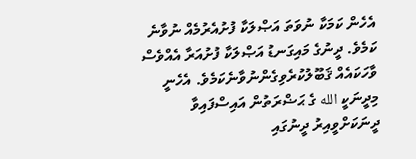އެހެން ކަމަކާ ނުވަތަ އަޞްލަކާ ފުށުއެރުމެއް ނުވާނެ ކަމެވެ. ދީނުގެ މައިގަނޑު އަޞްލަކާ ފުށުއަރާ އެއްވެސް ވާހަކައެއް ޤަބޫލުކުރެވިގެންނުވާނެކަމެވެ. އެހެނީ މިދީނަކީ الله ގެ ޙަޟްރަތުން އައިސްފައިވާ ދީނަކަށްވީއިރު ދީނުގައި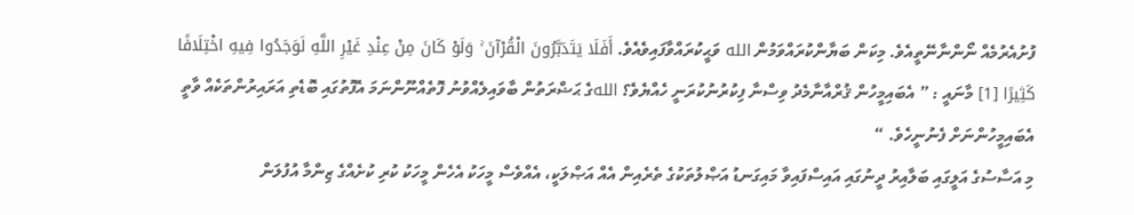ފުށުއެރުމެއް ނޯންނާނޭތީއެވެ. މިކަން ބަޔާންކުރައްވަމުން الله ވަޙީކުރައްވާފައިވެއެވެ. أَفَلَا يَتَدَبَّرُونَ الْقُرْآنَ ۚ وَلَوْ كَانَ مِنْ عِنْدِ غَيْرِ اللَّهِ لَوَجَدُوا فِيهِ اخْتِلَافًا كَثِيرًا [1] މާނައީ : ” އެބައިމީހުން ޤުރްއާނާމެދު ވިސްނާ ފިކުރުނުކުރަނީ ހެއްޔެވެ؟ اللهގެ ޙަޟްރަތުން ބާވައިލެއްވުނު ފޮތެއްނޫންނަމަ އެފޮތުގައި ބޮޑެތި އަރައިރުންތަކެއް ވާތީ އެބައިމީހުންނަށް ފެނުނީހެވެ. “
މި އަސާސުގެ އަލީގައި ބަލާއިރު ދީނުގައި އައިސްފައިވާ މައިގަނޑު އަޞްލުތަކުގެ ތެރެއިން އެއް އަޞްލަކީ، އެއްވެސް މީހަކު އެހެން މީހަކު ކުރި ކުށެއްގެ ޒިންމާ އުފުލަން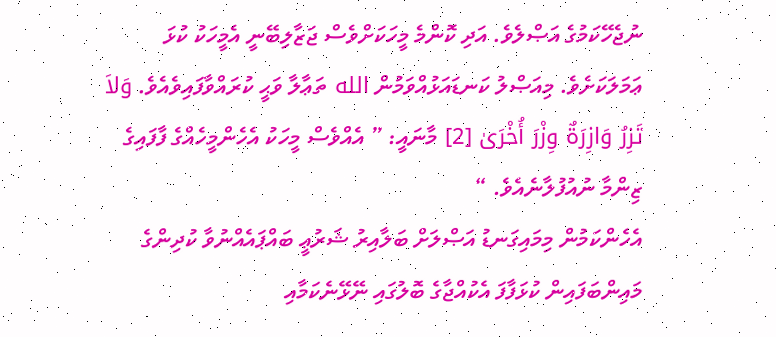ނުޖެހޭކަމުގެ އަޞްލެވެ. އަދި ކޮންމެ މީހަކަށްވެސް ޖަޒާލިބޭނީ އެމީހަކު ކުޅަ ޢަމަލަކަށެވެ. މިއަޞްލު ކަނޑައަޅުއްވަމުން الله ތަޢާލާ ވަޙީ ކުރައްވާފައިވެއެވެ. وَلاَ تَزِرُ وَازِرَةٌ وِزْرَ أُخْرَىٰ [2] މާނައީ: ” އެއްވެސް މީހަކު އެހެންމީހެއްގެ ފާފައިގެ ޒިންމާ ނުއުފުލާނެއެވެ. “
އެހެންކަމުން މިމައިގަނޑު އަޞްލަށް ބަލާއިރު ޝަރުޢީ ބައްޕައެއްނުވާ ކުދިންގެ މައިންބަފައިން ކުޅަފާފަ އެކުއްޖާގެ ބޮލުގައި ނޭޅޭނެކަމާއި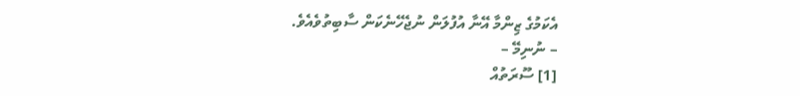އެކަމުގެ ޒިންމާ އޭނާ އުފުލަން ނުޖެހޭނެކަން ސާބިތުވެއެވެ.
– ނުނިމޭ –
[1] ސޫރަތުއް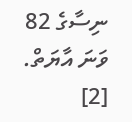ނިސާގެ 82 ވަނަ އާޔަތް.
[2]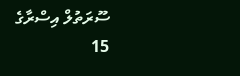ސޫރަތުލް އިސްރާގެ 15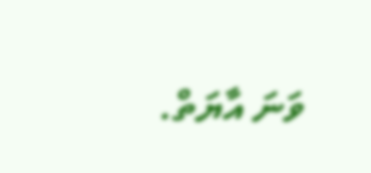ވަނަ އާޔަތް.